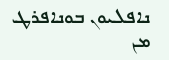ܢܐܦܠܝܘܢ ܒܘܢܐܦܪܛ
ܡܢ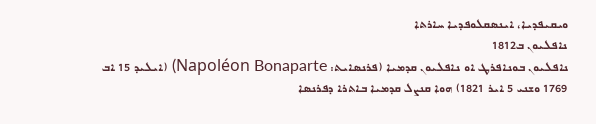ܘܝܩܝܦܕܝܐ، ܐܝܢܣܩܠܘܦܕܝܐ ܚܐܪܬܐ
ܢܐܦܠܝܘܢ ܒ1812
ܢܐܦܠܝܘܢ ܒܘܢܐܦܪܛ ܐܘ ܢܐܦܠܝܘܢ ܩܕܡܝܐ (ܦܪܢܣܐܝܬ: Napoléon Bonaparte) (ܐܝܠܝܕ 15 ܐܒ 1769 ܘܫܢܝ 5 ܐܝܪ 1821) ܗܘܐ ܩܢܨܠ ܩܕܡܝܐ ܒܐܬܪܐ ܕܦܪܢܣܐ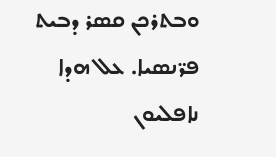ܘܒܬܪܟܢ ܩܣܪ ܕܒܝܬ ܦܪ̈ܢܣܝܐ. ܥܠ ܗܕܐ ܢܐܦܠܝܘܢ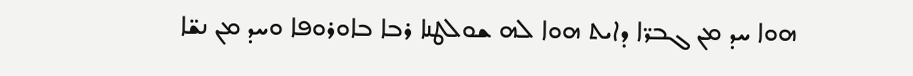ܗܘܐ ܚܕ ܡܢ ܓܒܪ̈ܐ ܕܐܝܬ ܗܘܐ ܠܗ ܫܘܠܛܢܐ ܪܒܐ ܒܐܘܪܘܦܐ ܘܚܕ ܡܢ ܢܫ̈ܐ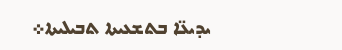ܝܕܝܥ̈ܐ ܒܬܫܥܝܬܐ ܬܒܝܠܝܬܐ܀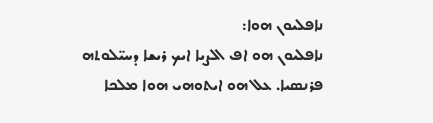ܢܐܦܠܝܘܢ ܗܘܐ:
ܢܐܦܠܝܘܢ ܗܘ ܐܦ ܐܠܨܝܐ ܐܝܟ ܪܝܫܐ ܕܚܝ̈ܠܘܬܗ ܦܪܢܣܝܐ. ܥܠ ܗܘ ܐܝܬܘܗܝ ܗܘܐ ܡܠܟܐ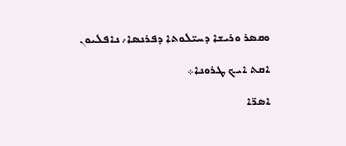ܘܩܣܪ ܘܪܝܫܐ ܕܚܝ̈ܠܘܬܐ ܕܦܪܢܣܐ܇ ܢܐܦܠܝܘܢ ܐܩܬ ܐܝܟ ܛܪܘܢܐ܀
ܐܣܪ̈ܐ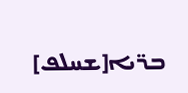ܒܪ̈ܝܐ[ܫܚܠܦ]